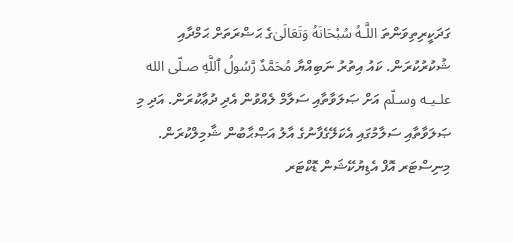ގަދަކީރިތިވަންތަ اللَّـهُ سُبْحَانَهُ وَتَعَالَىٰގެ ޙަޟްރަތަށް ޙަމްދާއި ޝުކުރުކުރަން. ކައު އިތުރު ނަބިއްޔާ مُحَمَّدٌ رَّسُولُ ٱللَّهِ صـلّى الله علـيـه وسـلّم އަށް ޞަލަވާތާއި ސަލާމް ލެއްވުން އެދި ދުޢާކުރަން. އަދި މި ޞަލަވާތާއި ސަލާމުގައި އެކަލޭގެފާނުގެ އާލު އަޞްޙާބުން ޝާމިލްކުރަން.
މިނިސްޓަރ އޮފް އެޑިޔުކޭޝަން ޑޮކްޓަރ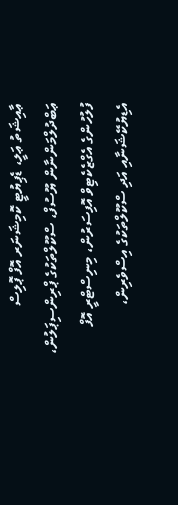ޢާއިޝަތު ޢަލީ، ޑެޕިޔުޓީ ކޮމިޝަނަރ އޮފް ޕޮލިސް ޢަބްދުލްމަންނާން ޔޫސުފް، ސްކޫލްތަކުގެ ޕްރިންސިޕަލުން، ފުލުހުންގެ އެގްޒެކެޓިވް އޮފިސަރުން، މިނިސްޓްރީ އޮފް އެޑިޔުކޭޝަނާއި އަދި ސްކޫލްތަކުގެ އިސްވެރިން،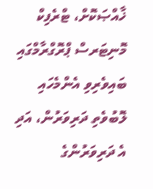ޚާއްޞަކޮށް، ޓްރެފިކް މޮނިޓަރސް ޕްރޮގްރާމްގައި ބައިވެރިވި އެންމެހައި ލޮބުވެތި ދަރިވަރުން، އަދި އެ ދަރިވަރުންގެ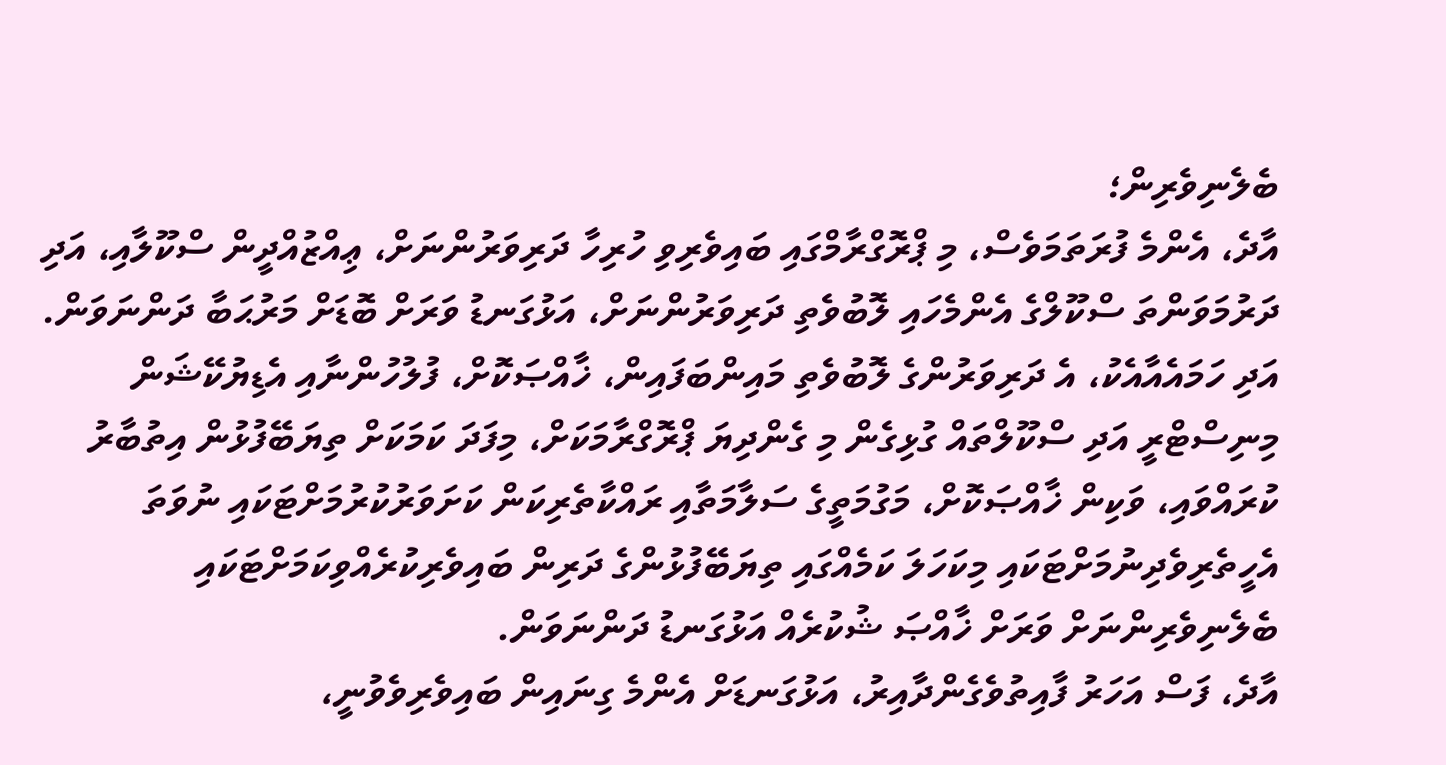ބެލެނިވެރިން؛
އާދެ، އެންމެ ފުރަތަމަވެސް، މި ޕްރޮގްރާމްގައި ބައިވެރިވި ހުރިހާ ދަރިވަރުންނަށް، ޢިއްޒުއްދީން ސްކޫލާއި، އަދި ދަރުމަވަންތަ ސްކޫލްގެ އެންމެހައި ލޮބުވެތި ދަރިވަރުންނަށް، އަޅުގަނޑު ވަރަށް ބޮޑަށް މަރުޙަބާ ދަންނަވަން. އަދި ހަމައެއާއެކު، އެ ދަރިވަރުންގެ ލޮބުވެތި މައިންބަފައިން، ޚާއްޞަކޮށް، ފުލުހުންނާއި އެޑިޔުކޭޝަން މިނިސްޓްރީ އަދި ސްކޫލްތައް ގުޅިގެން މި ގެންދިޔަ ޕްރޮގްރާމަކަށް، މިފަދަ ކަމަކަށް ތިޔަބޭފުޅުން އިތުބާރު ކުރައްވައި، ވަކިން ޚާއްޞަކޮށް، މަގުމަތީގެ ސަލާމަތާއި ރައްކާތެރިކަން ކަށަވަރުކުރުމަށްޓަކައި ނުވަތަ އެހީތެރިވެދިނުމަށްޓަކައި މިކަހަލަ ކަމެއްގައި ތިޔަބޭފުޅުންގެ ދަރިން ބައިވެރިކުރެއްވިކަމަށްޓަކައި ބެލެނިވެރިންނަށް ވަރަށް ޚާއްޞަ ޝުކުރެއް އަޅުގަނޑު ދަންނަވަން.
އާދެ، ފަސް އަހަރު ފާއިތުވެގެންދާއިރު، އަޅުގަނޑަށް އެންމެ ގިނައިން ބައިވެރިވެވުނީ،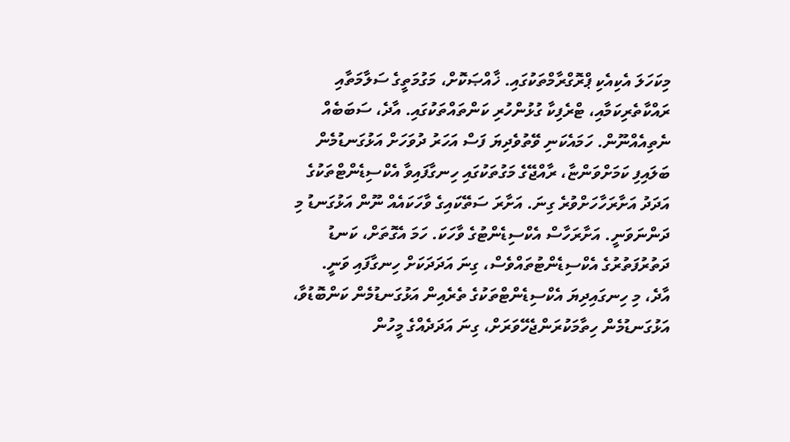މިކަހަލަ އެކިއެކި ޕްރޮގްރާމްތަކުގައި. ޚާއްޞަކޮށް، މަގުމަތީގެ ސަލާމަތާއި ރައްކާތެރިކަމާއި، ޓްރެފިކާ ގުޅުންހުރި ކަންތައްތަކުގައި. އާދެ، ސަބަބެއް ނެތިއެއްނޫން. ހަމައެކަނި ވޭތުވެދިޔަ ފަސް އަހަރު ދުވަހަށް އަޅުގަނޑުމެން ބަލައިފި ކަމަށްވަންޏާ، ރާއްޖޭގެ މަގުތަކުގައި ހިނގާފައިވާ އެކްސިޑެންޓްތަކުގެ އަދަދު އަށާރަހާހަށްވުރެ ގިނަ. އަށާރަ ސަތޭކައިގެ ވާހަކައެއް ނޫން އަޅުގަނޑު މި ދަންނަވަނީ. އަށާރަހާސް އެކްސިޑެންޓުގެ ވާހަކަ. ހަމަ އެގޮތަށް، ކަނޑު ދަތުރުފަތުރުގެ އެކްސިޑެންޓުތައްވެސް، ގިނަ އަދަދަކަށް ހިނގާފައި ވަނީ.
އާދެ، މި ހިނގައިދިޔަ އެކްސިޑެންޓްތަކުގެ ތެރެއިން އަޅުގަނޑުމެން ކަންބޮޑުވާ، އަޅުގަނޑުމެން ހިތާމަކުރަންޖެހޭވަރަށް، ގިނަ އަދަދެއްގެ މީހުން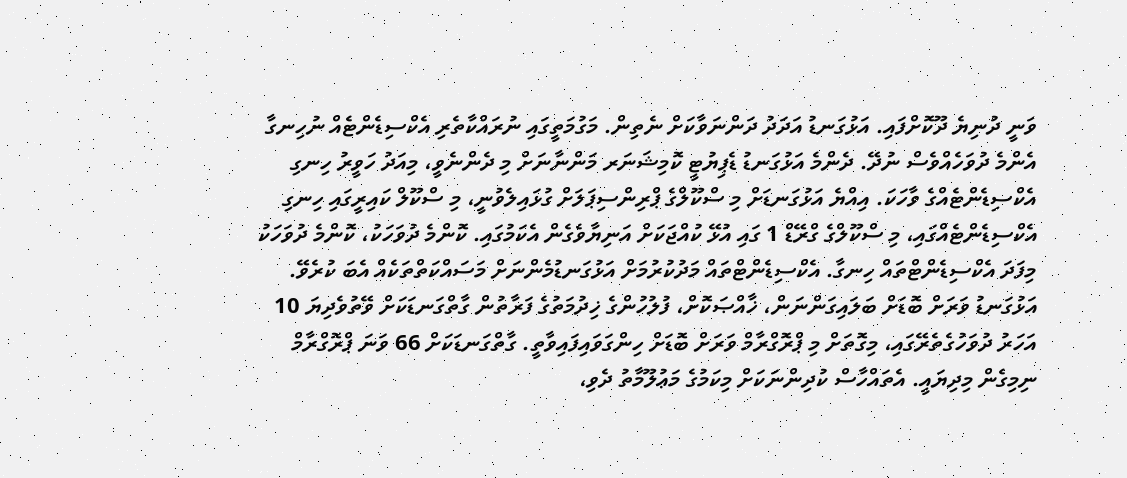ވަނީ ދުނިޔެ ދޫކޮށްފައި. އަޅުގަނޑު އަދަދު ދަންނަވާކަށް ނެތިން. މަގުމަތީގައި ނުރައްކާތެރި އެކްސިޑެންޓެއް ނުހިނގާ އެންމެ ދުވަހެއްވެސް ނުދޭ. ދެންމެ އަޅުގަނޑު ޑެޕިޔުޓީ ކޮމިޝަނަރ މަންނާނަށް މި ދެންނެވީ، މިއަދު ހަވީރު ހިނގި އެކްސިޑެންޓެއްގެ ވާހަކަ. އިއްޔެ އަޅުގަނޑަށް މި ސްކޫލްގެ ޕްރިންސިޕަލަށް ގުޅައިލެވުނީ، މި ސްކޫލް ކައިރީގައި ހިނގި އެކްސިޑެންޓެއްގައި، މި ސްކޫލްގެ ގްރޭޑް 1 ގައި އުޅޭ ކުއްޖަކަށް އަނިޔާވެގެން އެކަމުގައި. ކޮންމެ ދުވަހަކު، ކޮންމެ ދުވަހަކު މިފަދަ އެކްސިޑެންޓްތައް ހިނގާ. އެކްސިޑެންޓްތައް މަދުކުރުމަށް އަޅުގަނޑުމެންނަށް މަސައްކަތްތަކެއް އެބަ ކުރެވޭ. އަޅުގަނޑު ވަރަށް ބޮޑަށް ބަލައިގަންނަން، ޚާއްޞަކޮށް، ފުލުހުންގެ ޚިދުމަތުގެ ފަރާތުން ގާތްގަނޑަކަށް ވޭތުވެދިޔަ 10 އަހަރު ދުވަހުގެތެރޭގައި، މިގޮތަށް މި ޕްރޮގްރާމް ވަރަށް ބޮޑަށް ހިންގަވައިފައިވާތީ. ގާތްގަނޑަކަށް 66 ވަނަ ޕްރޮގްރާމް ނިމިގެން މިދިޔައީ. އެތައްހާސް ކުދިންނަކަށް މިކަމުގެ މަޢުލޫމާތު ދެވި،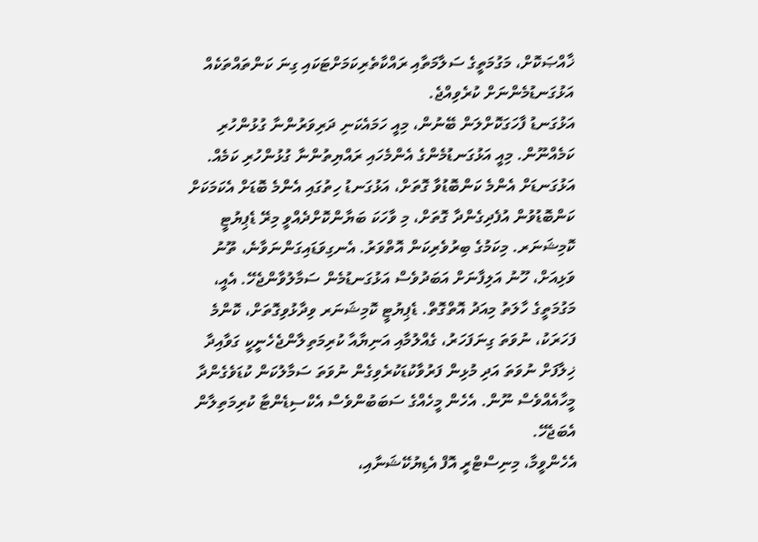ޚާއްޞަކޮށް، މަގުމަތީގެ ސަލާމަތާއި ރައްކާތެރިކަމަށްޓަކައި ގިނަ ކަންތައްތަކެއް އަޅުގަނޑުމެންނަށް ކުރެވިއްޖެ.
އަޅުގަނޑު ފާހަގަކޮށްލަން ބޭނުން، މިއީ ހަމައެކަނި ދަރިވަރުންނާ ގުޅުންހުރި ކަމެއްނޫން. މިއީ އަޅުގަނޑުމެންގެ އެންމެހައި ރައްޔިތުންނާ ގުޅުންހުރި ކަމެއް. އަޅުގަނޑަށް އެންމެ ކަންބޮޑުވާ ގޮތަށް، އަޅުގަނޑު ހިތުގައި އެންމެ ބޮޑަށް އެކަމަކަށް ކަންބޮޑުވުން އުފެދިގެންދާ ގޮތަށް، މި ވާހަކަ ބަޔާންކޮށްދެއްވީ މިރޭ ޑެޕިޔުޓީ ކޮމިޝަނަރ. މިކަމުގެ ބިރުވެރިކަން އޮތްވަރު. އެނގިވަޑައިގަންނަވާނެ، ތޫނު ވަޅިއަށް، ހޫނު އަލިފާނަށް އަބަދުވެސް އަޅުގަނޑުމެން ސަމާލުވާންޖެހޭ. އެއީ، މަގުމަތީގެ ހާލަތު މިއަދު އޮތްގޮތް. ޑެޕިޔުޓީ ކޮމިޝަނަރ ވިދާޅުވިގޮތަށް، ކޮންމެ ފަހަރަކު، ނުވަތަ ގިނަފަހަރު، ގެއްލުމާއި އަނިޔާއާ ކުރިމަތިލާންޖެހެނީކީ ގަވާއިދާ ޚިލާފަށް ނުވަތަ އަދި މުޅިން ފަރުވާކުޑަކުރެވިގެން ނުވަތަ ސަމާލުކަން ކުޑަވެގެންދާ މީހާއެއްވެސް ނޫން. އެހެން މީހެއްގެ ސަބަބުންވެސް އެކްސިޑެންޓާ ކުރިމަތިލާން އެބަޖެހޭ.
އެހެންވީމާ، މިނިސްޓްރީ އޮފް އެޑިޔުކޭޝަނާއި،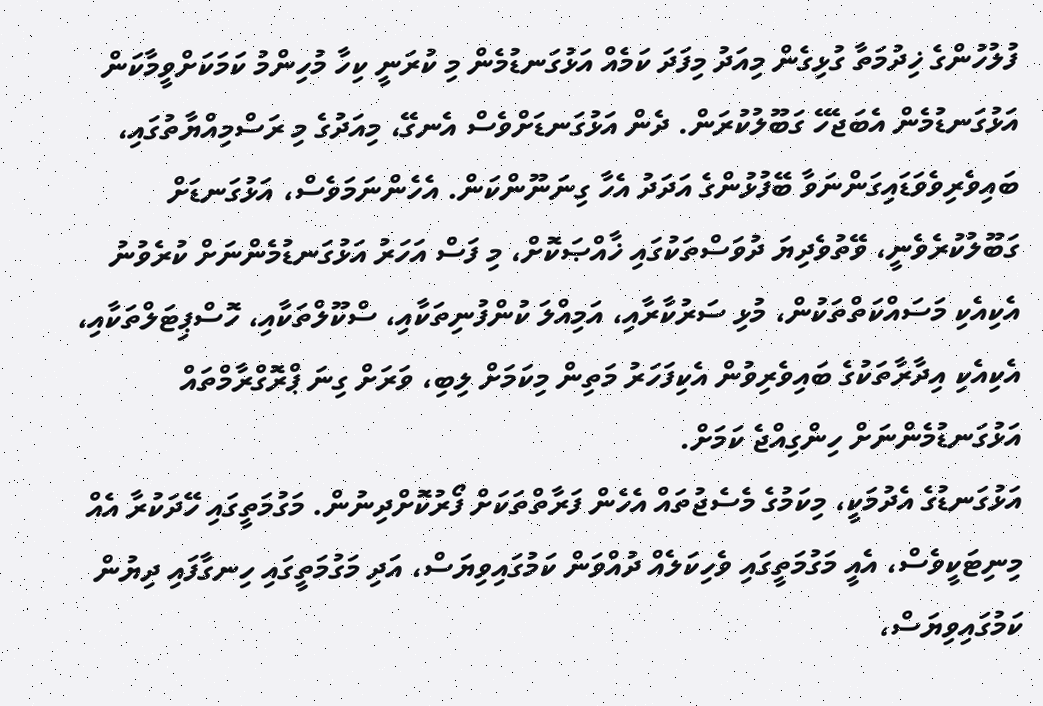ފުލުހުންގެ ޚިދުމަތާ ގުޅިގެން މިއަދު މިފަދަ ކަމެއް އަޅުގަނޑުމެން މި ކުރަނީ ކިހާ މުހިންމު ކަމަކަށްވީމާކަން އަޅުގަނޑުމެން އެބަޖެހޭ ގަބޫލުކުރަން. ދެން އަޅުގަނޑަށްވެސް އެނގޭ، މިއަދުގެ މި ރަސްމިއްޔާތުގައި، ބައިވެރިވެވަޑައިގަންނަވާ ބޭފުޅުންގެ އަދަދު އެހާ ގިނަނޫންކަން. އެހެންނަމަވެސް، އަޅުގަނޑަށް ގަބޫލުކުރެވެނީ، ވޭތުވެދިޔަ ދުވަސްތަކުގައި ޚާއްޞަކޮށް، މި ފަސް އަހަރު އަޅުގަނޑުމެންނަށް ކުރެވުނު އެކިއެކި މަސައްކަތްތަކުން، މުޅި ސަރުކާރާއި، އަމިއްލަ ކުންފުނިތަކާއި، ސްކޫލްތަކާއި، ހޮސްޕިޓަލްތަކާއި، އެކިއެކި އިދާރާތަކުގެ ބައިވެރިވުން އެކިފަހަރު މަތިން މިކަމަށް ލިބި، ވަރަށް ގިނަ ޕްރޮގްރާމްތައް އަޅުގަނޑުމެންނަށް ހިންގިއްޖެ ކަމަށް.
އަޅުގަނޑުގެ އެދުމަކީ، މިކަމުގެ މެސެޖުތައް އެހެން ފަރާތްތަކަށް ފޯރުކޮށްދިނުން. މަގުމަތީގައި ހޭދަކުރާ އެއް މިނިޓަކީވެސް، އެއީ މަގުމަތީގައި ވެހިކަލެއް ދުއްވަން ކަމުގައިވިޔަސް، އަދި މަގުމަތީގައި ހިނގާފައި ދިޔުން ކަމުގައިވިޔަސް،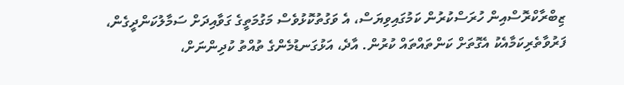ޒިބްރާކްރޮސްއިން ހުރަސްކުރުން ކަމުގައިވިޔަސް، އެ ވަގުތުކޮޅުވެސް މަގުމަތީގެ ގަވާއިދަށް ސަމާލުކަންދީގެން، ފަރުވާތެރިކަމާއެކު އެގޮތަށް ކަންތައްތައް ކުރުން. އާދެ، އަޅުގަނޑުމެންގެ ތުއްތު ކުދިންނަށް،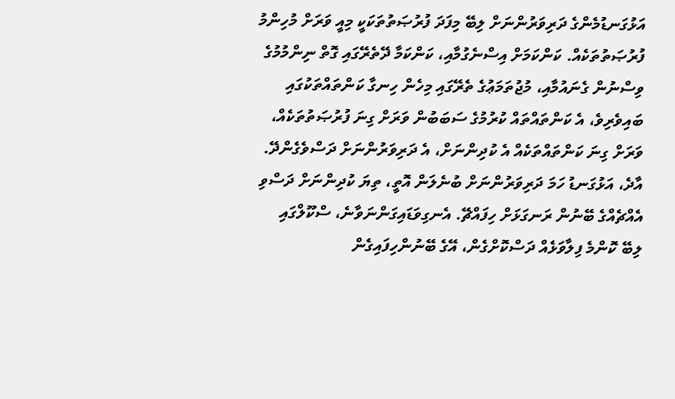އަޅުގަނޑުމެންގެ ދަރިވަރުންނަށް ލިބޭ މިފަދަ ފުރުޞަތުތަކަކީ މިއީ ވަރަށް މުހިންމު ފުރުޞަތުތަކެއް. ކަންކަމަށް އިސްނެގުމާއި، ކަންކަމާ ދޭތެރޭގައި ގޮތް ނިންމުމުގެ ވިސްނުން ގެނައުމާއި، މުޖުތަމަޢުގެ ތެރޭގައި މިހެން ހިނގާ ކަންތައްތަކުގައި ބައިވެރިވެ، އެ ކަންތައްތައް ކުރުމުގެ ސަބަބުން ވަރަށް ގިނަ ފުރުޞަތުތަކެއް، ވަރަށް ގިނަ ކަންތައްތަކެއް އެ ކުދިންނަށް، އެ ދަރިވަރުންނަށް ދަސްވެގެންދޭ.
އާދެ، އަޅުގަނޑު ހަމަ ދަރިވަރުންނަށް ބުނެލަން އޮތީ، ތިޔަ ކުދިންނަށް ދަސްވި އެއްޗެއްގެ ބޭނުން ރަނގަޅަށް ހިފައްޗޭ. އެނގިވަޑައިގަންނަވާނެ، ސްކޫލްގައި ލިބޭ ކޮންމެ ފިލާވަޅެއް ދަސްކޮށްގެން، އޭގެ ބޭނުންހިފައިގެން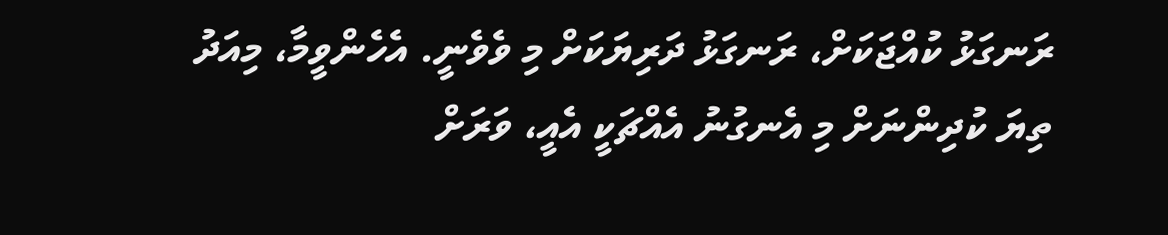ރަނގަޅު ކުއްޖަކަށް، ރަނގަޅު ދަރިޔަކަށް މި ވެވެނީ. އެހެންވީމާ، މިއަދު ތިޔަ ކުދިންނަށް މި އެނގުނު އެއްޗަކީ އެއީ، ވަރަށް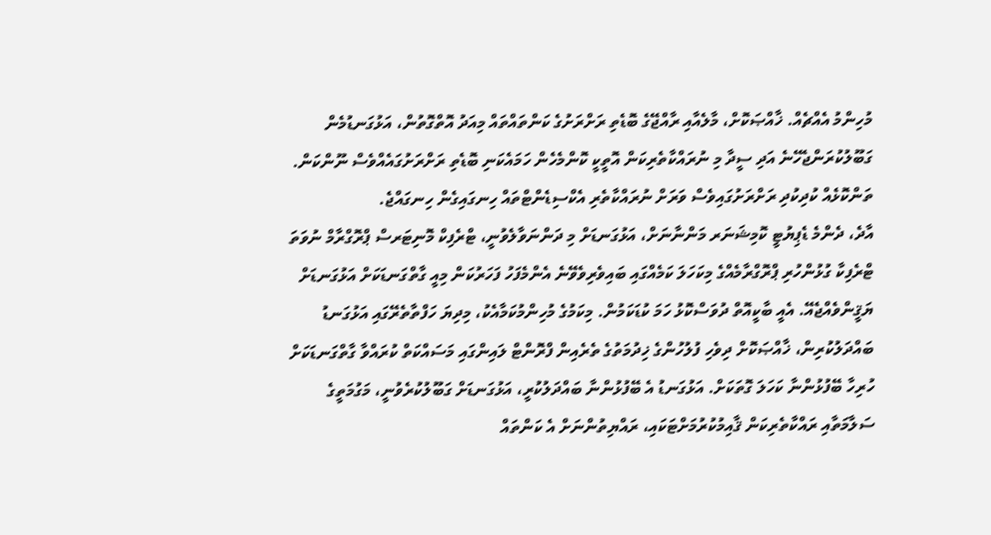މުހިންމު އެއްޗެއް. ޚާއްޞަކޮށް، މާލެއާއި ރާއްޖޭގެ ބޮޑެތި ރަށްރަށުގެ ކަންތައްތައް މިއަދު އޮތްގޮތުން، އަޅުގަނޑުމެން ގަބޫލުކުރަންޖެހޭނެ އަދި ސީދާ މި ނުރައްކާތެރިކަން އޮތީކީ ކޮންމެހެން ހަމައެކަނި ބޮޑެތި ރަށްރަށުގައެއްވެސް ނޫންކަން. ތަންކޮޅެއް ކުދިކުދި ރަށްރަށުގައިވެސް ވަރަށް ނުރައްކާތެރި އެކްސިޑެންޓްތައް ހިނގައިގެން ހިނގައްޖެ.
އާދެ، ދެންމެ ޑެޕިޔުޓީ ކޮމިޝަނަރ މަންނާނަށް، އަޅުގަނޑަށް މި ދަންނަވާލެވުނީ، ޓްރެފިކް މޮނިޓަރސް ޕްރޮގްރާމް ނުވަތަ ޓްރެފިކާ ގުޅުންހުރި ޕްރޮގްރާމެއްގެ މިކަހަލަ ކަމެއްގައި ބައިވެރިވެވޭނެ އެންމެފަހު ފަހަރުކަން މިއީ ގާތްގަނޑަކަށް އަޅުގަނޑަށް ޔަޤީންވެއްޖެއޭ. އެއީ ބާކީއޮތް ދުވަސްކޮޅު ހަމަ ކުޑަކަމުން. މިކަމުގެ މުހިންމުކަމާއެކު، މިދިޔަ ހަފްތާތެރޭގައި އަޅުގަނޑު ބައްދަލުކުރިން، ޚާއްޞަކޮށް ދިވެހި ފުލުހުންގެ ޚިދުމަތުގެ ތެރެއިން ފްރޮންޓް ލައިންގައި މަސައްކަތް ކުރައްވާ ގާތްގަނޑަކަށް ހުރިހާ ބޭފުޅުންނާ ކަހަލަ ގޮތަކަށް. އަޅުގަނޑު އެ ބޭފުޅުންނާ ބައްދަލުކުރީ، އަޅުގަނޑަށް ގަބޫލުކުރެވުނީ، މަގުމަތީގެ ސަލާމަތާއި ރައްކާތެރިކަން ޤާއިމުކުރުމަށްޓަކައި، ރައްޔިތުންނަށް އެ ކަންތައް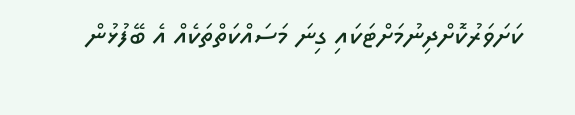ކަށަވަރުކޮށްދިނުމަށްޓަކައި ގިނަ މަސައްކަތްތަކެއް އެ ބޭފުޅުން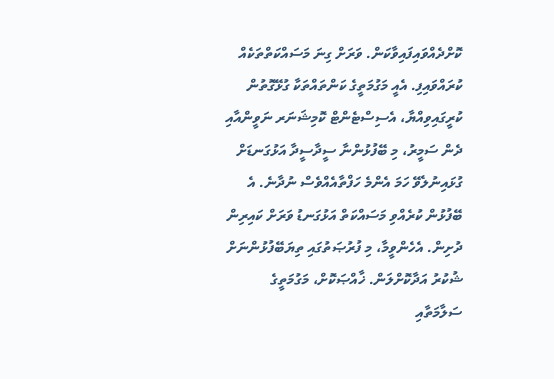ކޮށްދެއްވައިފައިވާކަން. ވަރަށް ގިނަ މަސައްކަތްތަކެއް ކުރައްވައިފި. އެއީ މަގުމަތީގެ ކަންތައްތަކާ ގުޅޭގޮތުން ކުރީގައިވިއްޔާ، އެސިސްޓެންޓް ކޮމިޝަނަރ ނަވީންއާއި ދެން ސަމީރު، މި ބޭފުޅުންނާ ސީދާސީދާ އަޅުގަނޑަށް ގުޅައިނުލެވޭ ހަމަ އެންމެ ހަފްތާއެއްވެސް ނުދާނެ. އެ ބޭފުޅުން ކުރެއްވި މަސައްކަތް އަޅުގަނޑު ވަރަށް ކައިރިން ދުށިން. އެހެންވީމާ، މި ފުރުޞަތުގައި ތިޔަބޭފުޅުންނަށް ޝުކުރު އަދާކޮށްލަން. ޚާއްޞަކޮށް، މަގުމަތީގެ ސަލާމަތާއި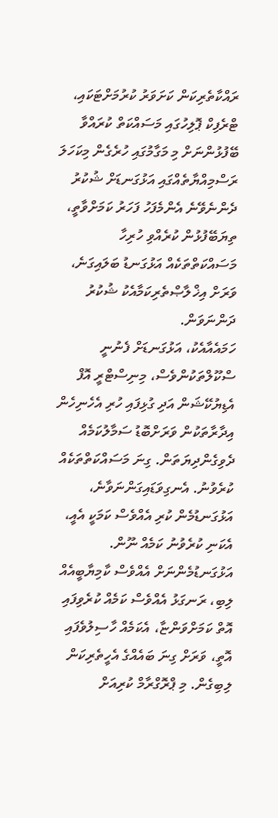ރައްކާތެރިކަން ކަށަވަރު ކުރުމަށްޓަކައި، ޓްރެފިކް ޕޮލިހުގައި މަސައްކަތް ކުރައްވާ ބޭފުޅުންނަށް މި މަގާމުގައި ހުރެގެން މިކަހަލަ ރަސްމިއްޔާތެއްގައި އަޅުގަނޑަށް ޝުކުރު ދެންނެވޭނެ އެންމެފަހު ފަހަރު ކަމަށްވާތީ، ތިޔަބޭފުޅުން ކުރެއްވި ހުރިހާ މަސައްކަތްތަކެއް އަޅުގަނޑު ބަލައިގަނެ، ވަރަށް އިޚްލާޞްތެރިކަމާއެކު ޝުކުރު ދަންނަވަން.
ހަމައެއާއެކު، އަޅުގަނޑަށް ފެނުނީ ސްކޫލްތަކުންވެސް، މިނިސްޓްރީ އޮފް އެޑިޔުކޭޝަން އަދި ގުޅިފައި ހުރި އެހެނިހެން އިދާރާތަކުން ވަރަށްބޮޑު ސަމާލުކަމެއް ދެވިގެންދިޔަތަން. ގިނަ މަސައްކަތްތަކެއް ކުރެވުނު. އެނގިވަޑައިގަންނަވާނެ، އަޅުގަނޑުމެން ކުރި އެއްވެސް ކަމަކީ އެއީ، އެކަނި ކުރެވުނު ކަމެއް ނޫން. އަޅުގަނޑުމެންނަށް އެއްވެސް ކާމިޔާބީއެއް ލިބި، ރަނގަޅު އެއްވެސް ކަމެއް ކުރެވިފައި އޮތް ކަމަށްވަންޏާ، އެކަމެއް ހާސިލުވެފައި އޮތީ، ވަރަށް ގިނަ ބައެއްގެ އެހީތެރިކަން ލިބިގެން. މި ޕްރޮގްރާމް ކުރިއަށް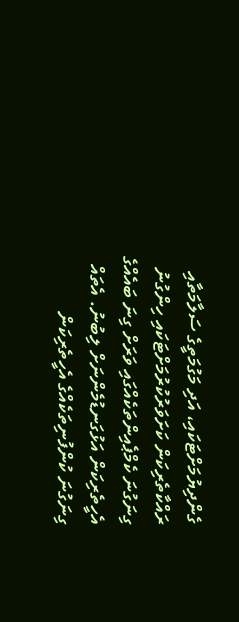ގެންދިޔުމަށްޓަކައި، އަދި މަގުމަތީގެ ސަލާމަތާއި ރައްކާތެރިކަން ކަށަވަރުކުރުމަށްޓަކައި ހިންގުނު ގިނަގުނަ ކެމްޕެއިންތަކެއްގައި ވަރަށް ގިނަ ބައެއްގެ އެހީތެރިކަން އަޅުގަނޑުމެންނަށް ލިބުނު. އެތައް ގިނަގުނަ ކުންފުނިތަކެއްގެ އެހީތެރިކަން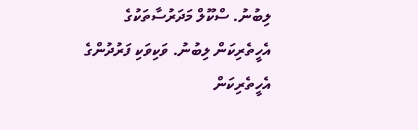ލިބުނު. ސްކޫލް މަދަރުސާތަކުގެ އެހީތެރިކަން ލިބުނު. ވަކިވަކި ފަރުދުންގެ އެހީތެރިކަން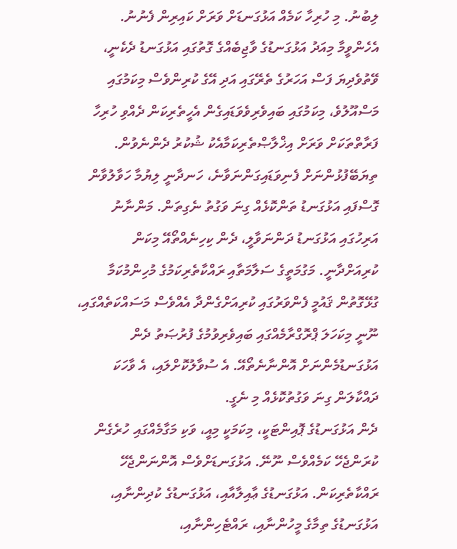ލިބުނު. މި ހުރިހާ ކަމެއް އަޅުގަނޑަށް ވަރަށް ކައިރިން ފެނުނު.
އެހެންވީމާ މިއަދު އަޅުގަނޑުގެ ވާޖިބެއްގެ ގޮތުގައި އަޅުގަނޑު ދެކެނީ، ވޭތުވެދިޔަ ފަސް އަހަރުގެ ތެރޭގައި އަދި އޭގެ ކުރިންވެސް މިކަމުގައި މަސްއޫލުވެ، މިކަމުގައި ބައިވެރިވެވަޑައިގެން އެހީތެރިކަން ދެއްވި ހުރިހާ ފަރާތްތަކަށް ވަރަށް އިޚްލާޞްތެރިކަމާއެކު ޝުކުރު ދެންނެވުން.
ތިޔަބޭފުޅުންނަށް ފެނިވަޑައިގަންނަވާނެ، ހަނދާނީ ލިޔުމާ ހަވާލުވާން ގޮސްފައި އަޅުގަނޑު ތަންކޮޅެއް ގިނަ ވަގުތު ނެގިތަން. މަންނާނު އަރިހުގައި އަޅުގަނޑު ދަންނަވާލީ، ދެން ކިހިނެއްތޯއޭ މިކަން ކުރިއަށްދާނީ. މަގުމަތީގެ ސަލާމަތާއި ރައްކާތެރިކަމުގެ މުހިންމުކަމާ ގުޅޭގޮތުން ޤައުމީ ފެންވަރުގައި ކުރިއަށްގެންދާ އެއްވެސް މަސައްކަތެއްގައި، ނޫނީ މިކަހަލަ ޕްރޮގްރާމެއްގައި ބައިވެރިވުމުގެ ފުރުޞަތު ދެން އަޅުގަނޑުމެންނަށް އޮންނާނެތޯއޭ. އެ ސުވާލުކޮށްލައި، އެ ވާހަކަ ދައްކާލަން ގިނަ ވަގުތުކޮޅެއް މި ނެގީ.
ދެން އަޅުގަނޑުގެ ޕޮއިންޓަކީ، މިކަމަކީ މިއީ، ވަކި މަގާމެއްގައި ހުރެގެން ކުރަންޖެހޭ ކަމެއްވެސް ނޫނޭ. އަޅުގަނޑަށްވެސް އޮންނަންޖެހޭ ރައްކާތެރިކަން. އަޅުގަނޑުގެ ޢާއިލާއާއި، އަޅުގަނޑުގެ ކުދިންނާއި، އަޅުގަނޑުގެ ތިމާގެ މީހުންނާއި، ރައްޓެހިންނާއި،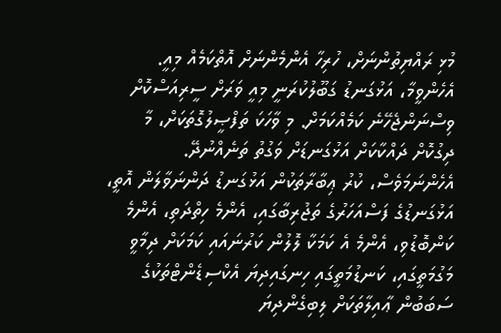މުޅި ރައްޔިތުންނަށް، ހުރިހާ އެންމެންނަށް އޮތްކަމެއް މިއީ. އެހެންވީމާ، އަޅުގަނޑު ގަބޫލުކުރަނީ މިއީ ވަރަށް ސީރިއަސްކޮށް ވިސްނަންޖެހޭނެ ކަމެއްކަމަށް. މި ވާހަކަ ތަފްޞީލުގޮތަކަށް، މާ ދިގުކޮށް ދައްކާކަށް އަޅުގަނޑަށް ވަގުތު ތަނެއްނުދޭ. އެހެންނަމަވެސް، ކުރު ޢިބާރާތަކުން އަޅުގަނޑު ދަންނަވާލަން އޮތީ، އަޅުގަނޑުގެ ފަސްއަހަރުގެ ތަޖުރިބާގައި، އެންމެ ހިތްދަތި، އެންމެ ކަންބޮޑުވި، އެންމެ އެ ކަމަކާ ލޮލުން ކަރުނައައި ކަމަކަށް ދިމާވީ މަގުމަތީގައި، ކަނޑުމަތީގައި ހިނގައިދިޔަ އެކްސިޑެންޓްތަކުގެ ސަބަބުން ޢާއިލާތަކަށް ލިބިގެންދިޔަ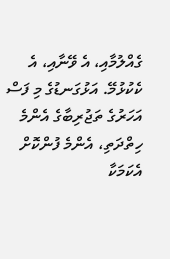ގެއްލުމާއި، އެ ވޭނާއި، އެ ކެކުޅުމޭ. އަޅުގަނޑުގެ މި ފަސް އަހަރުގެ ތަޖުރިބާގެ އެންމެ ހިތްދަތި، އެންމެ ފުންކޮށް އެކަމަކާ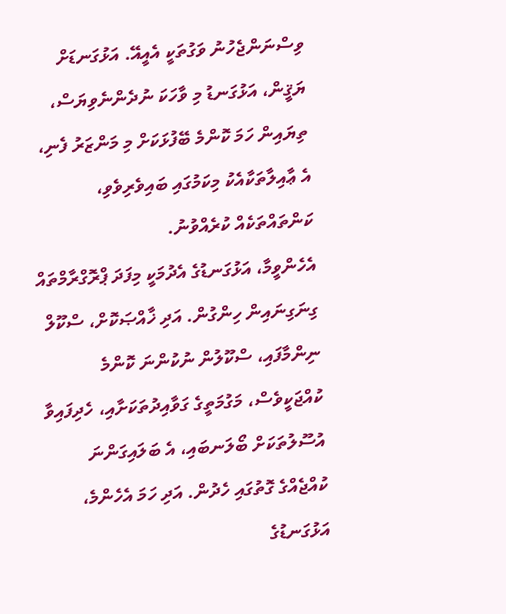ވިސްނަންޖެހުނު ވަގުތަކީ އެއީއޭ. އަޅުގަނޑަށް ޔަޤީން، އަޅުގަނޑު މި ވާހަކަ ނުދެންނެވިޔަސް، ތިޔައިން ހަމަ ކޮންމެ ބޭފުޅަކަށް މި މަންޒަރު ފެނި، އެ ޢާއިލާތަކާއެކު މިކަމުގައި ބައިވެރިވެވި، ކަންތައްތަކެއް ކުރެއްވުނު.
އެހެންވީމާ، އަޅުގަނޑުގެ އެދުމަކީ މިފަދަ ޕްރޮގްރާމްތައް ގިނަގިނައިން ހިންގުން. އަދި ޚާއްޞަކޮށް، ސްކޫލް ނިންމާފައި، ސްކޫލުން ނުކުންނަ ކޮންމެ ކުއްޖަކީވެސް، މަގުމަތީގެ ގަވާއިދުތަކަށާއި، ހެދިފައިވާ އުސޫލުތަކަށް ބޯލަނބައި، އެ ބަލައިގަންނަ ކުއްޖެއްގެ ގޮތުގައި ހެދުން. އަދި ހަމަ އެހެންމެ، އަޅުގަނޑުގެ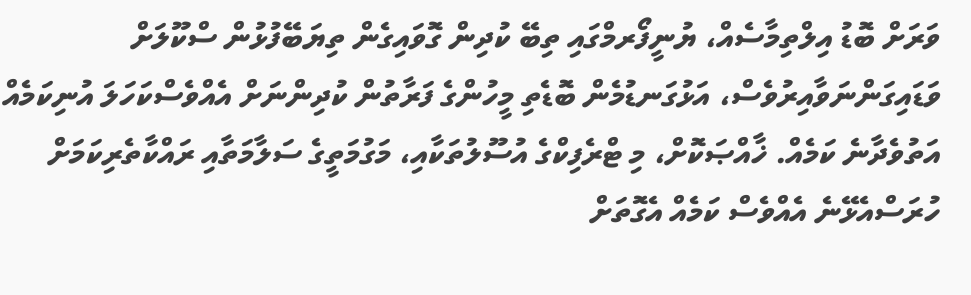ވަރަށް ބޮޑު އިލްތިމާސެއް، ޔުނީފޯރމްގައި ތިބޭ ކުދިން ގޮވައިގެން ތިޔަބޭފުޅުން ސްކޫލަށް ވަޑައިގަންނަވާއިރުވެސް، އަޅުގަނޑުމެން ބޮޑެތި މީހުންގެ ފަރާތުން ކުދިންނަށް އެއްވެސްކަހަލަ އުނިކަމެއް އަތުވެދާނެ ކަމެއް. ޚާއްޞަކޮށް، މި ޓްރެފިކްގެ އުސޫލުތަކާއި، މަގުމަތީގެ ސަލާމަތާއި ރައްކާތެރިކަމަށް ހުރަސްއެޅޭނެ އެއްވެސް ކަމެއް އެގޮތަށް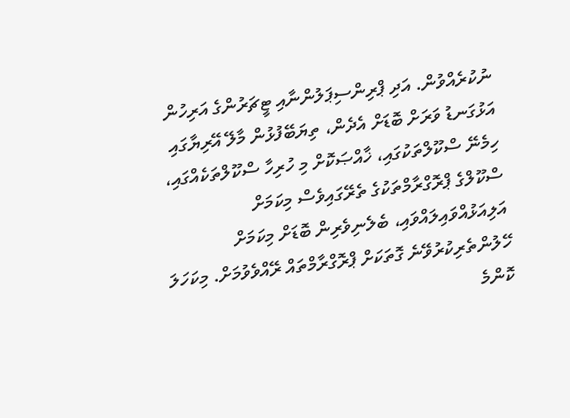ނުކުރެއްވުން. އަދި ޕްރިންސިޕަލުންނާއި ޓީޗަރުންގެ އަރިހުން އަޅުގަނޑު ވަރަށް ބޮޑަށް އެދެން، ތިޔަބޭފުޅުން މާލޭ އޭރިޔާގައި ހިމެނޭ ސްކޫލްތަކުގައި، ޚާއްޞަކޮށް މި ހުރިހާ ސްކޫލްތަކެއްގައި، ސްކޫލްގެ ޕްރޮގްރާމްތަކުގެ ތެރޭގައިވެސް މިކަމަށް އަލިއަޅުއްވައިލައްވައި، ބެލެނިވެރިން ބޮޑަށް މިކަމަށް ހޭލުންތެރިކުރުވޭނެ ގޮތަކަށް ޕްރޮގްރާމްތައް ރޭއްވެވުމަށް. މިކަހަލަ ކޮންމެ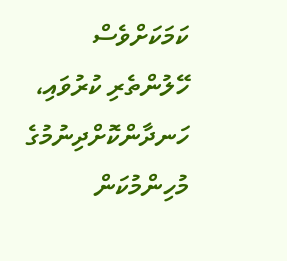ކަމަކަށްވެސް ހޭލުންތެރި ކުރުވައި، ހަނދާންކޮށްދިނުމުގެ މުހިންމުކަން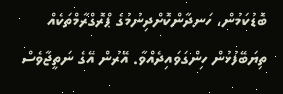ބޮޑުކަމުން، ހަނދާންކޮށްދިނުމުގެ ޕްރޮގްރާމްތަކެއް ތިޔަބޭފުޅުން ހިންގަވައިދެއްވާ. އޭރުން އޭގެ ނަތީޖާވެސް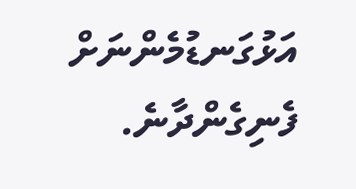އަޅުގަނޑުމެންނަށް ފެނިގެންދާނެ.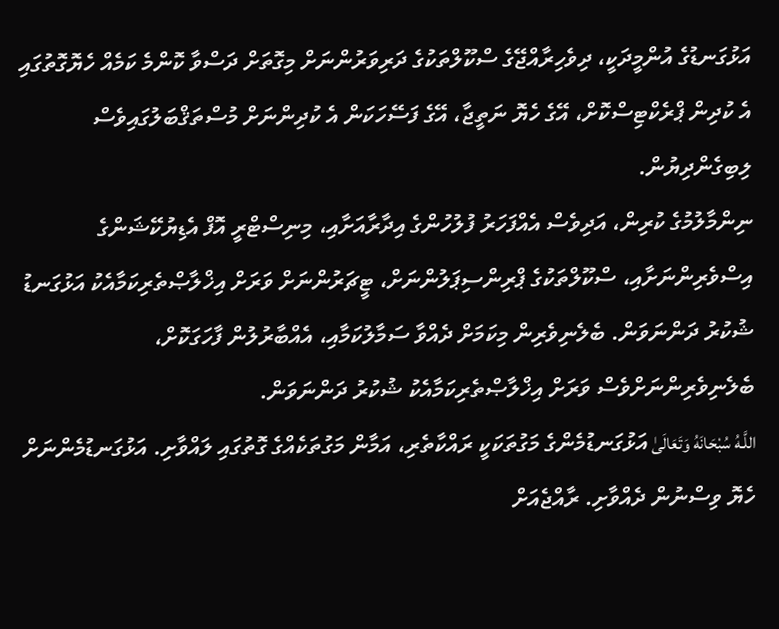އަޅުގަނޑުގެ އުންމީދަކީ، ދިވެހިރާއްޖޭގެ ސްކޫލްތަކުގެ ދަރިވަރުންނަށް މިގޮތަށް ދަސްވާ ކޮންމެ ކަމެއް ހެޔޮގޮތުގައި އެ ކުދިން ޕްރެކްޓިސްކޮށް، އޭގެ ހެޔޮ ނަތީޖާ، އޭގެ ފަސޭހަކަން އެ ކުދިންނަށް މުސްތަޤްބަލުގައިވެސް ލިބިގެންދިޔުން.
ނިންމާލުމުގެ ކުރިން، އަދިވެސް އެއްފަހަރު ފުލުހުންގެ އިދާރާއަށާއި، މިނިސްޓްރީ އޮފް އެޑިޔުކޭޝަންގެ އިސްވެރިންނަށާއި، ސްކޫލްތަކުގެ ޕްރިންސިޕަލުންނަށް، ޓީޗަރުންނަށް ވަރަށް އިޚްލާޞްތެރިކަމާއެކު އަޅުގަނޑު ޝުކުރު ދަންނަވަން. ބެލެނިވެރިން މިކަމަށް ދެއްވާ ސަމާލުކަމާއި، އެއްބާރުލުން ފާހަގަކޮށް، ބެލެނިވެރިންނަށްވެސް ވަރަށް އިޚްލާޞްތެރިކަމާއެކު ޝުކުރު ދަންނަވަން.
اللَّـهُ سُبْحَانَهُ وَتَعَالَىٰ އަޅުގަނޑުމެންގެ މަގުތަކަކީ ރައްކާތެރި، އަމާން މަގުތަކެއްގެ ގޮތުގައި ލައްވާށި. އަޅުގަނޑުމެންނަށް ހެޔޮ ވިސްނުން ދެއްވާށި. ރާއްޖެއަށް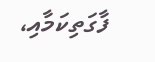ފާގަތިކަމާއި،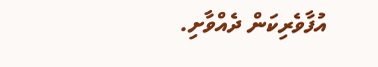އުފާވެރިކަން ދެއްވާށި.